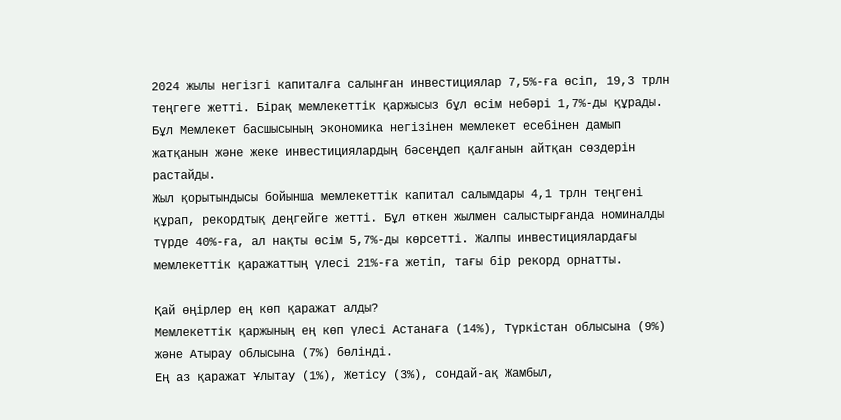2024 жылы негізгі капиталға салынған инвестициялар 7,5%-ға өсіп, 19,3 трлн теңгеге жетті. Бірақ мемлекеттік қаржысыз бұл өсім небәрі 1,7%-ды құрады. Бұл Мемлекет басшысының экономика негізінен мемлекет есебінен дамып жатқанын және жеке инвестициялардың бәсеңдеп қалғанын айтқан сөздерін растайды.
Жыл қорытындысы бойынша мемлекеттік капитал салымдары 4,1 трлн теңгені құрап, рекордтық деңгейге жетті. Бұл өткен жылмен салыстырғанда номиналды түрде 40%-ға, ал нақты өсім 5,7%-ды көрсетті. Жалпы инвестициялардағы мемлекеттік қаражаттың үлесі 21%-ға жетіп, тағы бір рекорд орнатты.

Қай өңірлер ең көп қаражат алды?
Мемлекеттік қаржының ең көп үлесі Астанаға (14%), Түркістан облысына (9%) және Атырау облысына (7%) бөлінді.
Ең аз қаражат Ұлытау (1%), Жетісу (3%), сондай-ақ Жамбыл,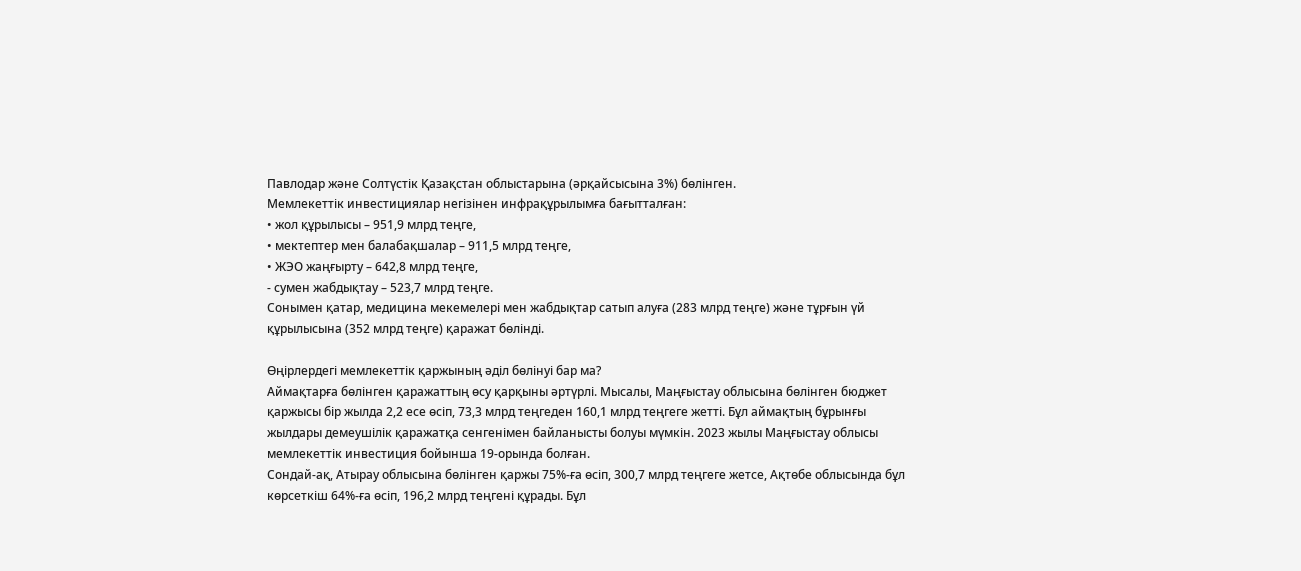Павлодар және Солтүстік Қазақстан облыстарына (әрқайсысына 3%) бөлінген.
Мемлекеттік инвестициялар негізінен инфрақұрылымға бағытталған:
• жол құрылысы – 951,9 млрд теңге,
• мектептер мен балабақшалар – 911,5 млрд теңге,
• ЖЭО жаңғырту – 642,8 млрд теңге,
- сумен жабдықтау – 523,7 млрд теңге.
Сонымен қатар, медицина мекемелері мен жабдықтар сатып алуға (283 млрд теңге) және тұрғын үй құрылысына (352 млрд теңге) қаражат бөлінді.

Өңірлердегі мемлекеттік қаржының әділ бөлінуі бар ма?
Аймақтарға бөлінген қаражаттың өсу қарқыны әртүрлі. Мысалы, Маңғыстау облысына бөлінген бюджет қаржысы бір жылда 2,2 есе өсіп, 73,3 млрд теңгеден 160,1 млрд теңгеге жетті. Бұл аймақтың бұрынғы жылдары демеушілік қаражатқа сенгенімен байланысты болуы мүмкін. 2023 жылы Маңғыстау облысы мемлекеттік инвестиция бойынша 19-орында болған.
Сондай-ақ, Атырау облысына бөлінген қаржы 75%-ға өсіп, 300,7 млрд теңгеге жетсе, Ақтөбе облысында бұл көрсеткіш 64%-ға өсіп, 196,2 млрд теңгені құрады. Бұл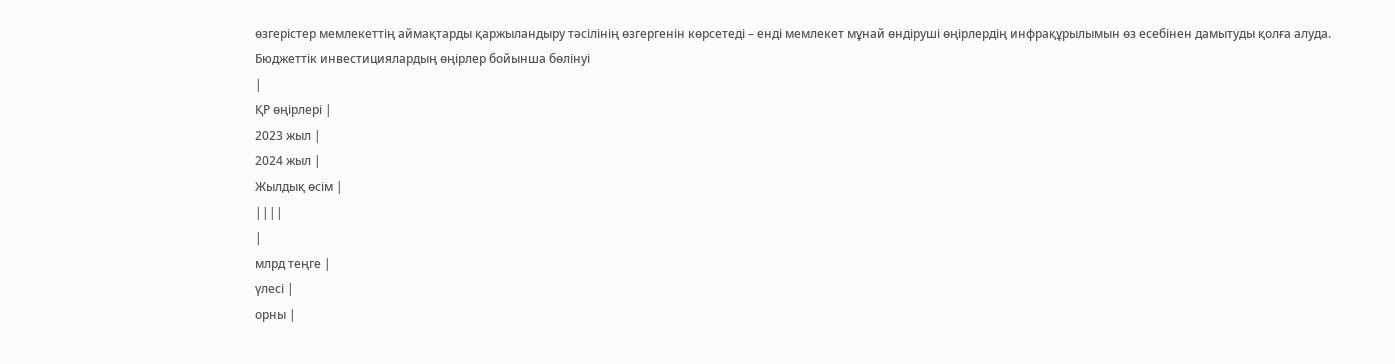өзгерістер мемлекеттің аймақтарды қаржыландыру тәсілінің өзгергенін көрсетеді – енді мемлекет мұнай өндіруші өңірлердің инфрақұрылымын өз есебінен дамытуды қолға алуда.
Бюджеттік инвестициялардың өңірлер бойынша бөлінуі
|
ҚР өңірлері |
2023 жыл |
2024 жыл |
Жылдық өсім |
||||
|
млрд теңге |
үлесі |
орны |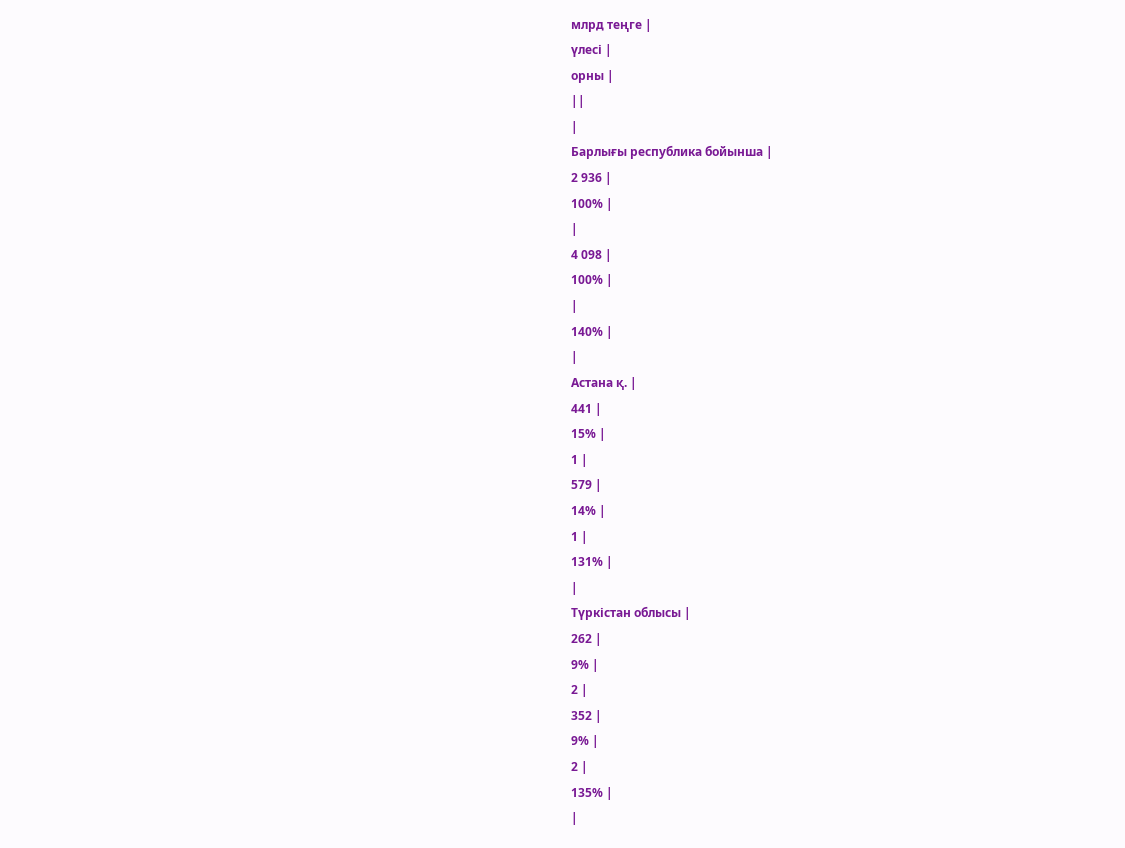млрд теңге |
үлесі |
орны |
||
|
Барлығы республика бойынша |
2 936 |
100% |
|
4 098 |
100% |
|
140% |
|
Астана қ. |
441 |
15% |
1 |
579 |
14% |
1 |
131% |
|
Түркістан облысы |
262 |
9% |
2 |
352 |
9% |
2 |
135% |
|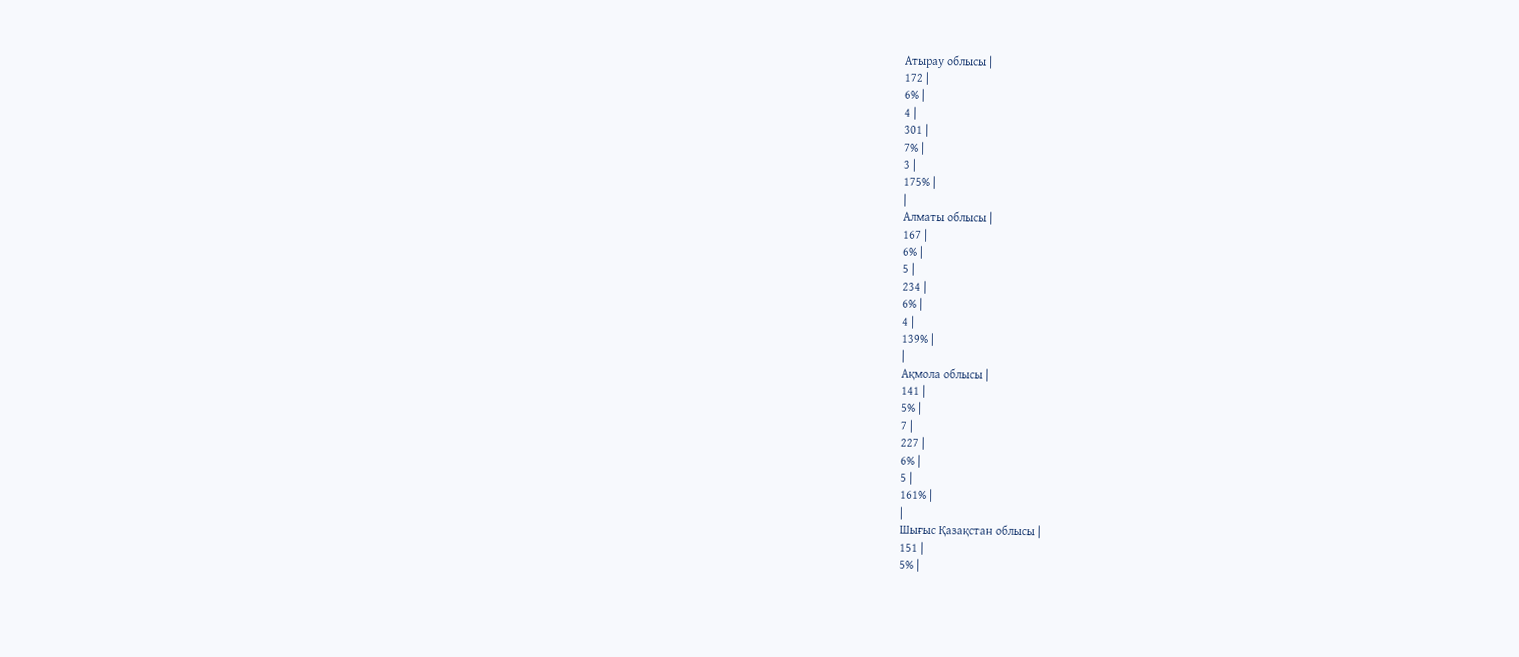Атырау облысы |
172 |
6% |
4 |
301 |
7% |
3 |
175% |
|
Алматы облысы |
167 |
6% |
5 |
234 |
6% |
4 |
139% |
|
Ақмола облысы |
141 |
5% |
7 |
227 |
6% |
5 |
161% |
|
Шығыс Қазақстан облысы |
151 |
5% |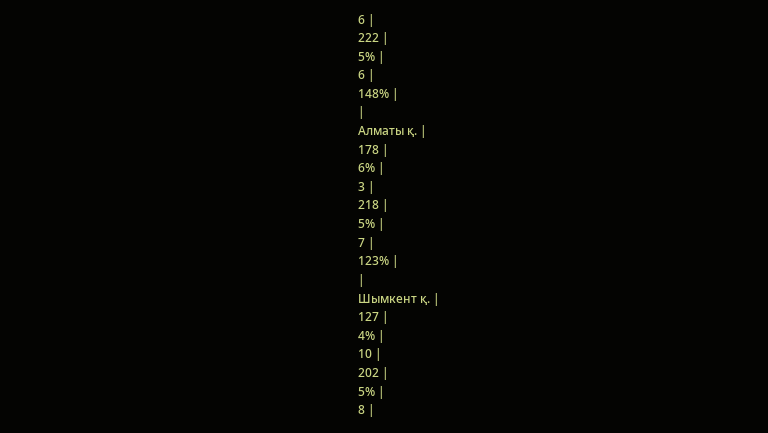6 |
222 |
5% |
6 |
148% |
|
Алматы қ. |
178 |
6% |
3 |
218 |
5% |
7 |
123% |
|
Шымкент қ. |
127 |
4% |
10 |
202 |
5% |
8 |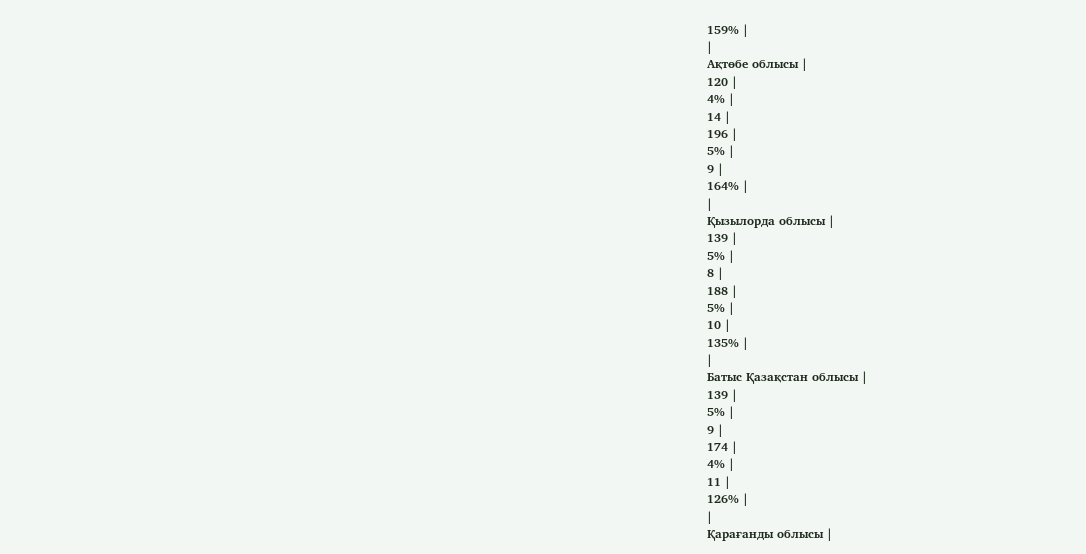159% |
|
Ақтөбе облысы |
120 |
4% |
14 |
196 |
5% |
9 |
164% |
|
Қызылорда облысы |
139 |
5% |
8 |
188 |
5% |
10 |
135% |
|
Батыс Қазақстан облысы |
139 |
5% |
9 |
174 |
4% |
11 |
126% |
|
Қарағанды облысы |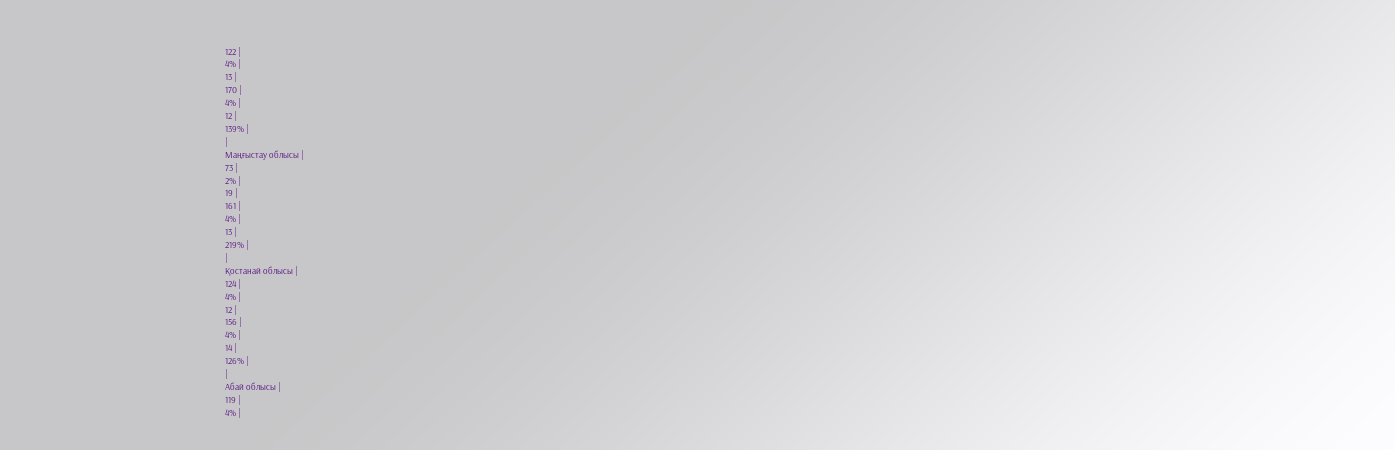122 |
4% |
13 |
170 |
4% |
12 |
139% |
|
Маңғыстау облысы |
73 |
2% |
19 |
161 |
4% |
13 |
219% |
|
Қостанай облысы |
124 |
4% |
12 |
156 |
4% |
14 |
126% |
|
Абай облысы |
119 |
4% |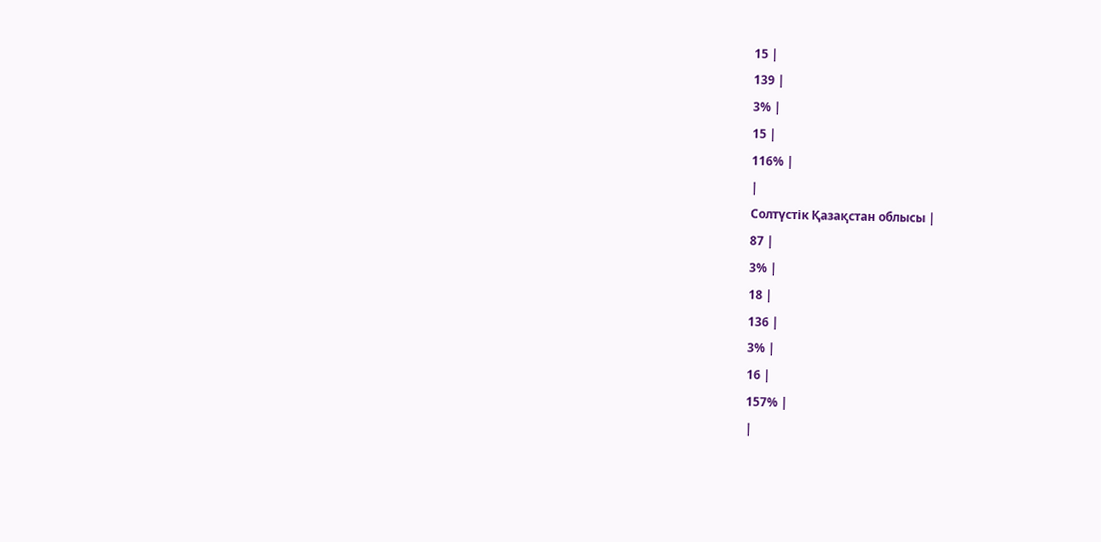15 |
139 |
3% |
15 |
116% |
|
Солтүстік Қазақстан облысы |
87 |
3% |
18 |
136 |
3% |
16 |
157% |
|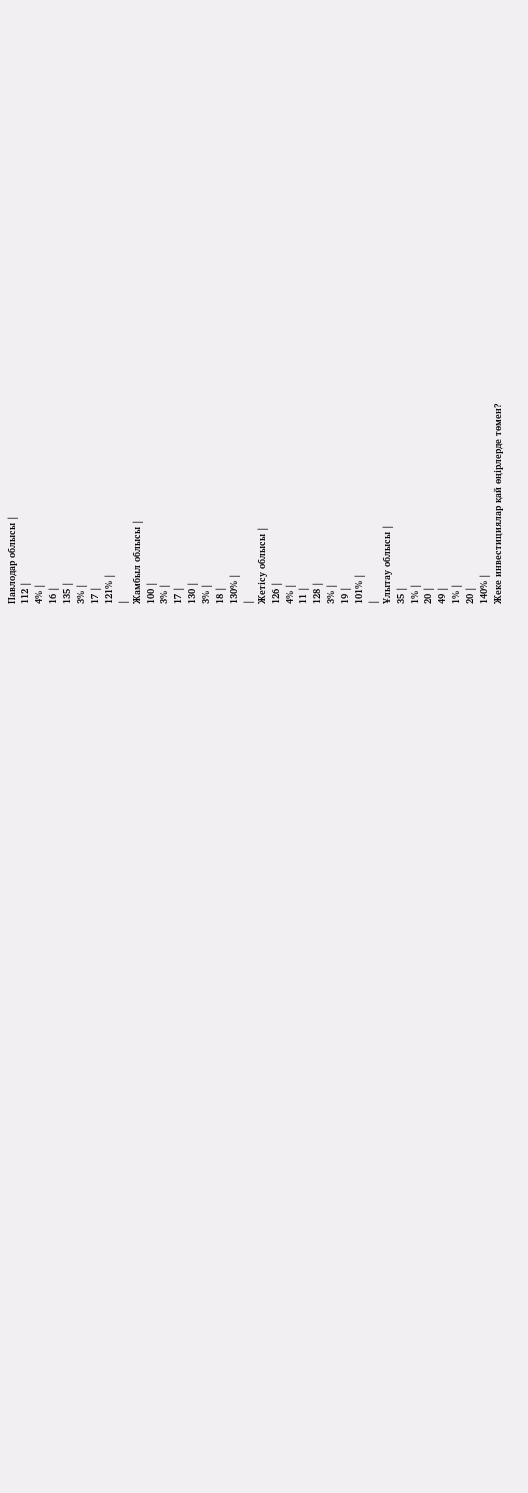Павлодар облысы |
112 |
4% |
16 |
135 |
3% |
17 |
121% |
|
Жамбыл облысы |
100 |
3% |
17 |
130 |
3% |
18 |
130% |
|
Жетісу облысы |
126 |
4% |
11 |
128 |
3% |
19 |
101% |
|
Ұлытау облысы |
35 |
1% |
20 |
49 |
1% |
20 |
140% |
Жеке инвестициялар қай өңірлерде төмен?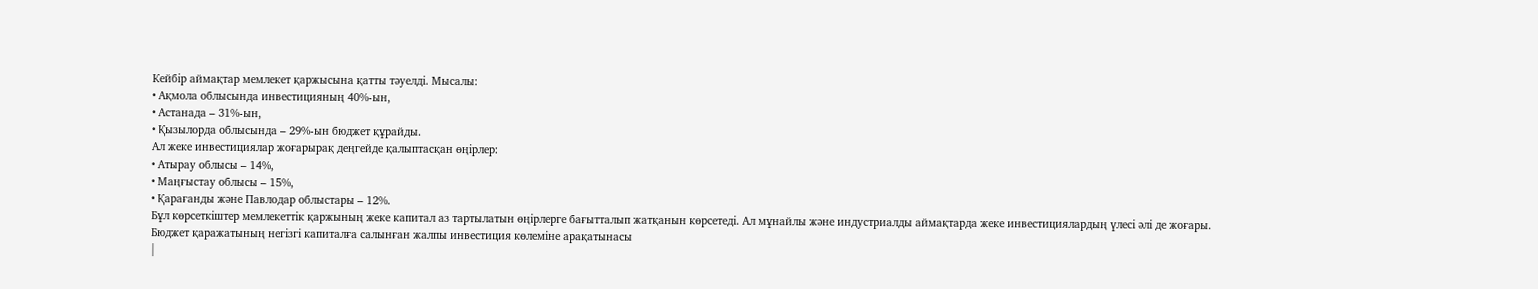Кейбір аймақтар мемлекет қаржысына қатты тәуелді. Мысалы:
• Ақмола облысында инвестицияның 40%-ын,
• Астанада – 31%-ын,
• Қызылорда облысында – 29%-ын бюджет құрайды.
Ал жеке инвестициялар жоғарырақ деңгейде қалыптасқан өңірлер:
• Атырау облысы – 14%,
• Маңғыстау облысы – 15%,
• Қарағанды және Павлодар облыстары – 12%.
Бұл көрсеткіштер мемлекеттік қаржының жеке капитал аз тартылатын өңірлерге бағытталып жатқанын көрсетеді. Ал мұнайлы және индустриалды аймақтарда жеке инвестициялардың үлесі әлі де жоғары.
Бюджет қаражатының негізгі капиталға салынған жалпы инвестиция көлеміне арақатынасы
|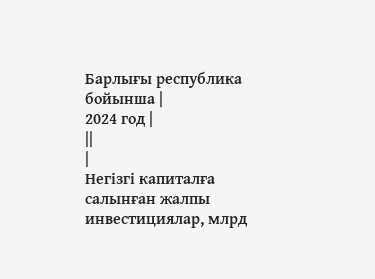Барлығы республика бойынша |
2024 год |
||
|
Негізгі капиталға салынған жалпы инвестициялар, млрд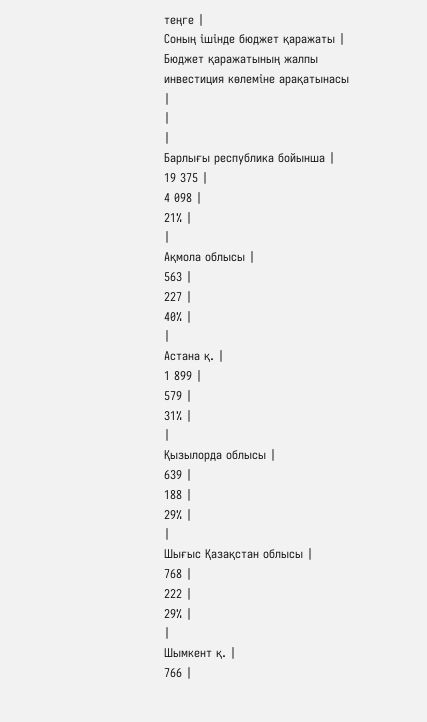теңге |
Соның ішінде бюджет қаражаты |
Бюджет қаражатының жалпы инвестиция көлеміне арақатынасы |
|
|
Барлығы республика бойынша |
19 375 |
4 098 |
21% |
|
Ақмола облысы |
563 |
227 |
40% |
|
Астана қ. |
1 899 |
579 |
31% |
|
Қызылорда облысы |
639 |
188 |
29% |
|
Шығыс Қазақстан облысы |
768 |
222 |
29% |
|
Шымкент қ. |
766 |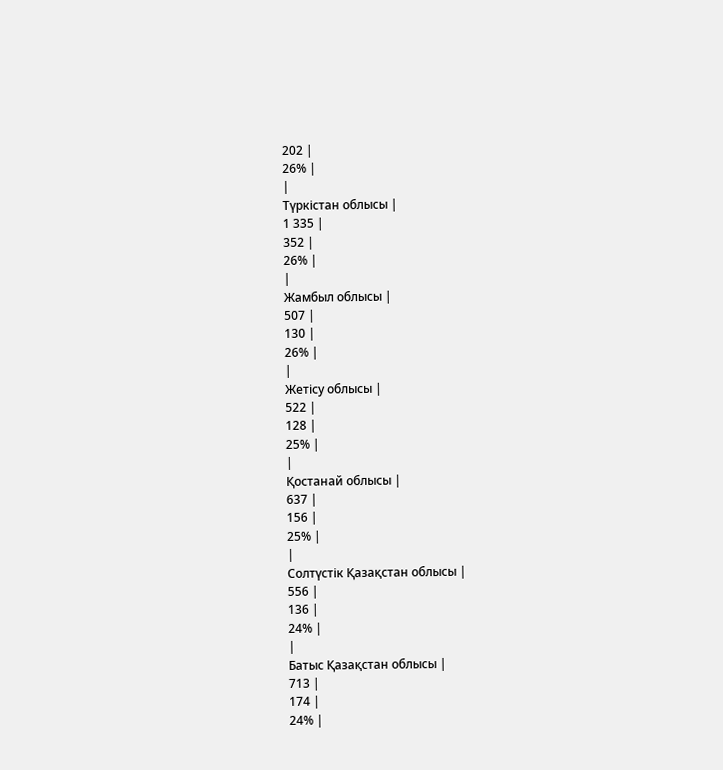202 |
26% |
|
Түркістан облысы |
1 335 |
352 |
26% |
|
Жамбыл облысы |
507 |
130 |
26% |
|
Жетісу облысы |
522 |
128 |
25% |
|
Қостанай облысы |
637 |
156 |
25% |
|
Солтүстік Қазақстан облысы |
556 |
136 |
24% |
|
Батыс Қазақстан облысы |
713 |
174 |
24% |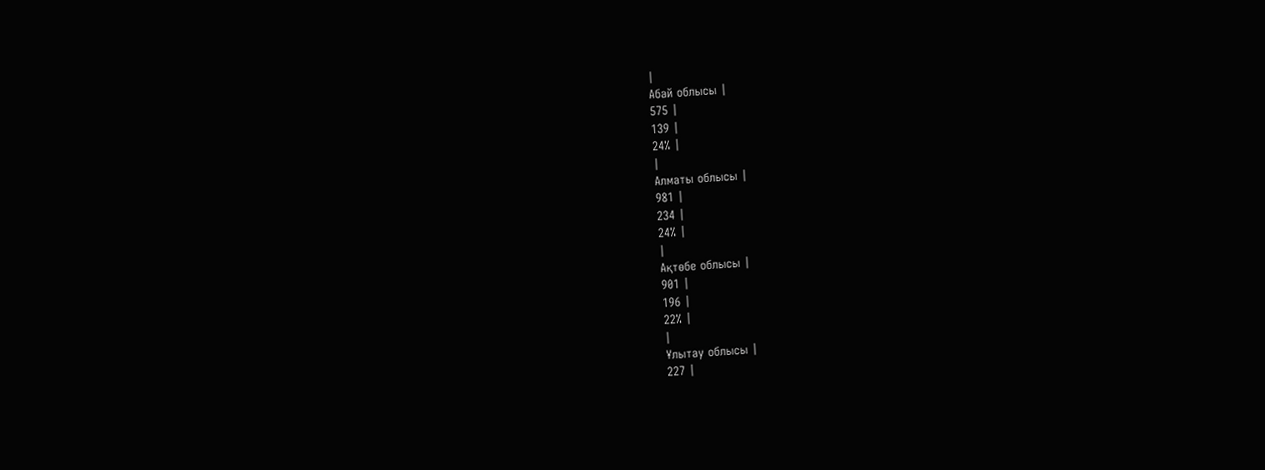|
Абай облысы |
575 |
139 |
24% |
|
Алматы облысы |
981 |
234 |
24% |
|
Ақтөбе облысы |
901 |
196 |
22% |
|
Ұлытау облысы |
227 |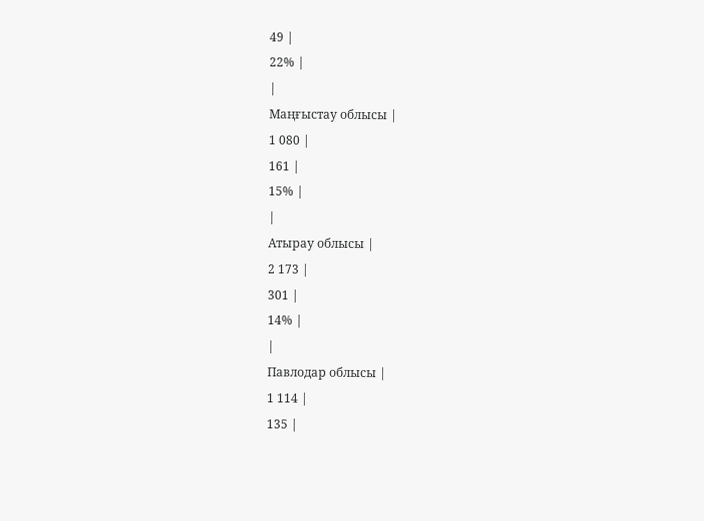49 |
22% |
|
Маңғыстау облысы |
1 080 |
161 |
15% |
|
Атырау облысы |
2 173 |
301 |
14% |
|
Павлодар облысы |
1 114 |
135 |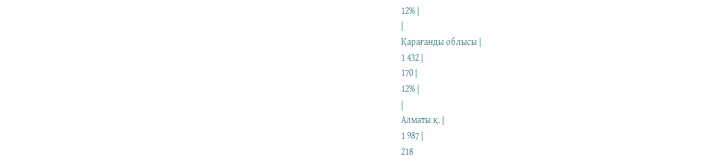12% |
|
Қарағанды облысы |
1 432 |
170 |
12% |
|
Алматы қ. |
1 987 |
218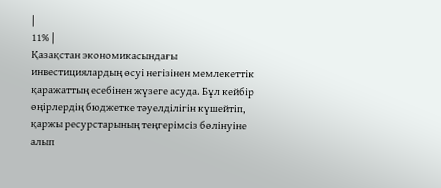|
11% |
Қазақстан экономикасындағы инвестициялардың өсуі негізінен мемлекеттік қаражаттың есебінен жүзеге асуда. Бұл кейбір өңірлердің бюджетке тәуелділігін күшейтіп, қаржы ресурстарының теңгерімсіз бөлінуіне алып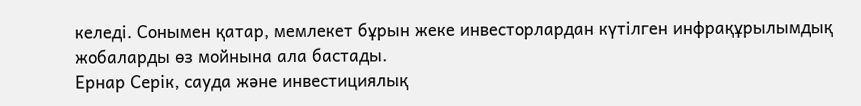келеді. Сонымен қатар, мемлекет бұрын жеке инвесторлардан күтілген инфрақұрылымдық жобаларды өз мойнына ала бастады.
Ернар Серік, сауда және инвестициялық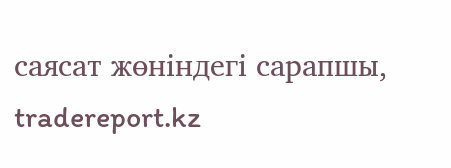саясат жөніндегі сарапшы, tradereport.kz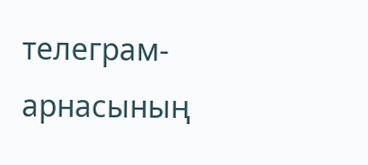телеграм-арнасының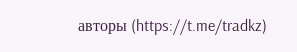авторы (https://t.me/tradkz)